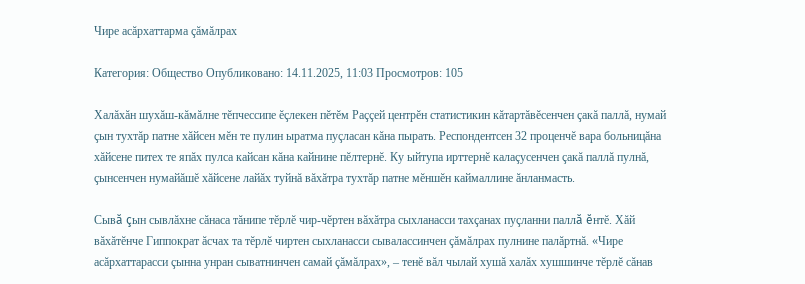Чире асăрхаттарма çăмăлрах

Категория: Общество Опубликовано: 14.11.2025, 11:03 Просмотров: 105

Халăхăн шухăш-кăмăлне тĕпчессипе ĕçлекен пĕтĕм Раççей центрĕн статистикин кăтартăвĕсенчен çакă паллă, нумай çын тухтăр патне хăйсен мĕн те пулин ыратма пуçласан кăна пырать. Респондентсен 32 проценчĕ вара больницăна хăйсене питех те япăх пулса кайсан кăна кайнине пĕлтернĕ. Ку ыйтупа ирттернĕ калаçусенчен çакă паллă пулнă, çынсенчен нумайăшĕ хăйсене лайăх туйнă вăхăтра тухтăр патне мĕншĕн каймаллине ăнланмасть.

Сывă çын сывлăхне сăнаса тăнипе тĕрлĕ чир-чĕртен вăхăтра сыхланасси тахçанах пуçланни паллă ĕнтĕ. Хăй вăхăтĕнче Гиппократ ăсчах та тĕрлĕ чиртен сыхланасси сывалассинчен çăмăлрах пулнине палăртнă. «Чире асăрхаттарасси çынна унран сыватнинчен самай çăмăлрах», – тенĕ вăл чылай хушă халăх хушшинче тĕрлĕ сăнав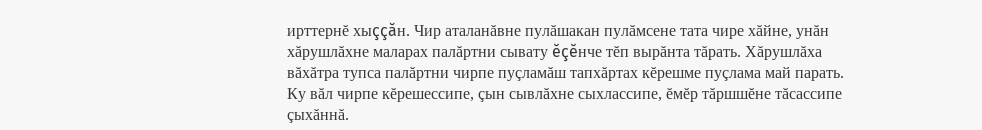ирттернĕ хыççăн. Чир аталанăвне пулăшакан пулăмсене тата чире хăйне, унăн хăрушлăхне маларах палăртни сывату ĕçĕнче тĕп вырăнта тăрать. Хăрушлăха вăхăтра тупса палăртни чирпе пуçламăш тапхăртах кĕрешме пуçлама май парать. Ку вăл чирпе кĕрешессипе, çын сывлăхне сыхлассипе, ĕмĕр тăршшĕне тăсассипе çыхăннă.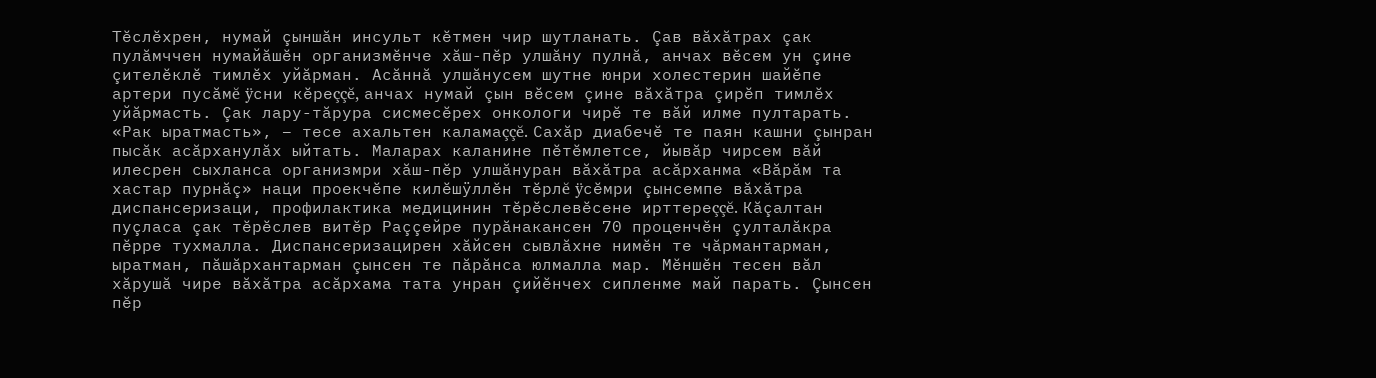Тĕслĕхрен, нумай çыншăн инсульт кĕтмен чир шутланать. Çав вăхăтрах çак пулăмччен нумайăшĕн организмĕнче хăш-пĕр улшăну пулнă, анчах вĕсем ун çине çителĕклĕ тимлĕх уйăрман. Асăннă улшăнусем шутне юнри холестерин шайĕпе артери пусăмĕ ÿсни кĕреççĕ, анчах нумай çын вĕсем çине вăхăтра çирĕп тимлĕх уйăрмасть. Çак лару-тăрура сисмесĕрех онкологи чирĕ те вăй илме пултарать. «Рак ыратмасть», – тесе ахальтен каламаççĕ. Сахăр диабечĕ те паян кашни çынран пысăк асăрханулăх ыйтать. Маларах каланине пĕтĕмлетсе, йывăр чирсем вăй илесрен сыхланса организмри хăш-пĕр улшăнуран вăхăтра асăрханма «Вăрăм та хастар пурнăç» наци проекчĕпе килĕшÿллĕн тĕрлĕ ÿсĕмри çынсемпе вăхăтра диспансеризаци, профилактика медицинин тĕрĕслевĕсене ирттереççĕ. Кăçалтан пуçласа çак тĕрĕслев витĕр Раççейре пурăнакансен 70 проценчĕн çулталăкра пĕрре тухмалла. Диспансеризацирен хăйсен сывлăхне нимĕн те чăрмантарман, ыратман, пăшăрхантарман çынсен те пăрăнса юлмалла мар. Мĕншĕн тесен вăл хăрушă чире вăхăтра асăрхама тата унран çийĕнчех сипленме май парать. Çынсен пĕр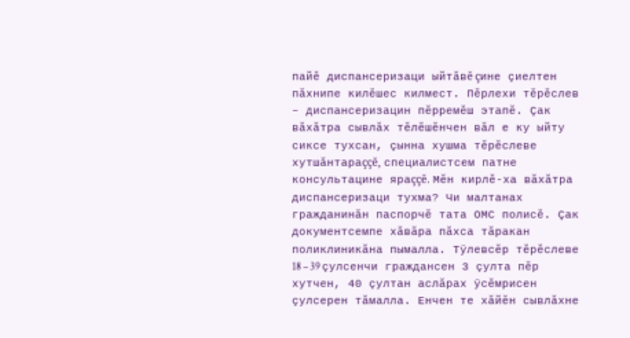пайĕ диспансеризаци ыйтăвĕ çине çиелтен пăхнипе килĕшес килмест. Пĕрлехи тĕрĕслев – диспансеризацин пĕрремĕш этапĕ. Çак вăхăтра сывлăх тĕлĕшĕнчен вăл е ку ыйту сиксе тухсан, çынна хушма тĕрĕслеве хутшăнтараççĕ, специалистсем патне консультацине яраççĕ. Мĕн кирлĕ-ха вăхăтра диспансеризаци тухма? Чи малтанах гражданинăн паспорчĕ тата ОМС полисĕ. Çак документсемпе хăвăра пăхса тăракан поликлиникăна пымалла. Тÿлевсĕр тĕрĕслеве 18 – 39 çулсенчи граждансен 3 çулта пĕр хутчен, 40 çултан аслăрах ÿсĕмрисен çулсерен тăмалла. Енчен те хăйĕн сывлăхне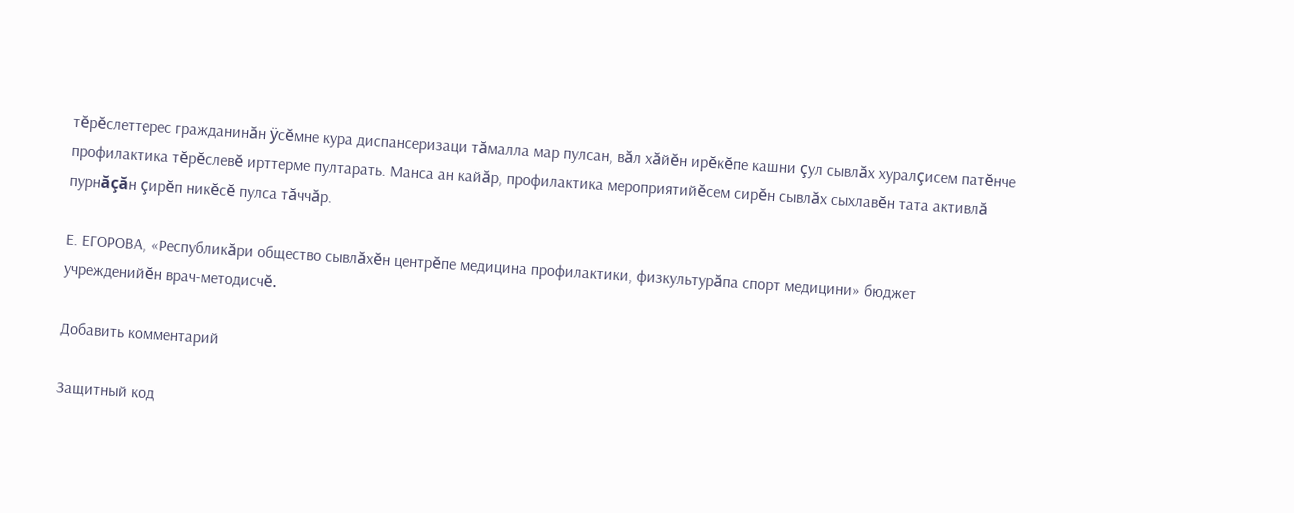тĕрĕслеттерес гражданинăн ÿсĕмне кура диспансеризаци тăмалла мар пулсан, вăл хăйĕн ирĕкĕпе кашни çул сывлăх хуралçисем патĕнче профилактика тĕрĕслевĕ ирттерме пултарать. Манса ан кайăр, профилактика мероприятийĕсем сирĕн сывлăх сыхлавĕн тата активлă пурнăçăн çирĕп никĕсĕ пулса тăччăр.

Е. ЕГОРОВА, «Республикăри общество сывлăхĕн центрĕпе медицина профилактики, физкультурăпа спорт медицини» бюджет учрежденийĕн врач-методисчĕ.

Добавить комментарий

Защитный код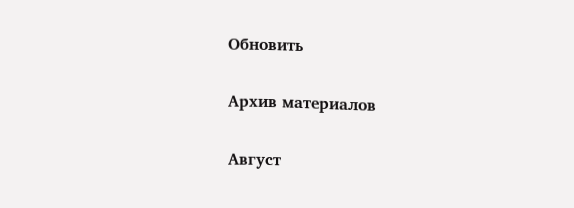Обновить

Архив материалов

Август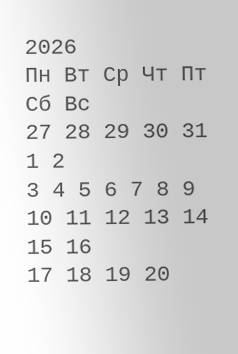2026
Пн Вт Ср Чт Пт Сб Вс
27 28 29 30 31 1 2
3 4 5 6 7 8 9
10 11 12 13 14 15 16
17 18 19 20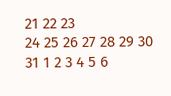21 22 23
24 25 26 27 28 29 30
31 1 2 3 4 5 6